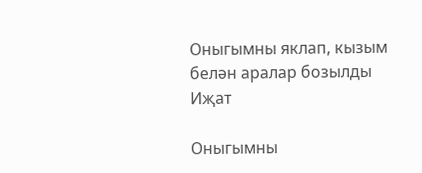Оныгымны яклап, кызым белән аралар бозылды
Иҗат

Оныгымны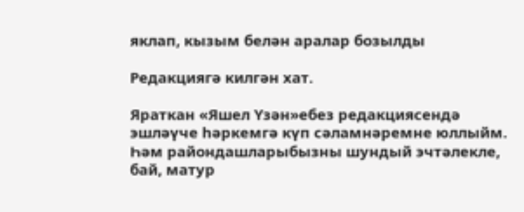яклап, кызым белән аралар бозылды

Редакциягә килгән хат.

Яраткан «Яшел Үзән»ебез редакциясендә эшләүче һәркемгә күп сәламнәремне юллыйм. Һәм райондашларыбызны шундый эчтәлекле, бай, матур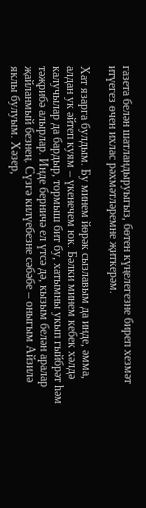газета белән шатландыруыгыз, бөтен күңелегезне биреп хезмәт итүегез өчен ихлас рәхмәтләремне җиткерәм.

Хат язарга булдым. Бу минем йөрәк сызлавым да инде, әмма, алдан ук әйтеп куям – үкенечем юк. Бәлки минем кебек хәлдә калучылар да бардыр, тормыш бит бу, хатымны укып гыйбрәт һәм тәҗрибә алырлар. Инде берничә ел үтсә дә, кызым белән аралар җайланмый безнең. Сүзгә килүебезне сәбәбе – оныгым Айзилә яклы булуым. Хәзер,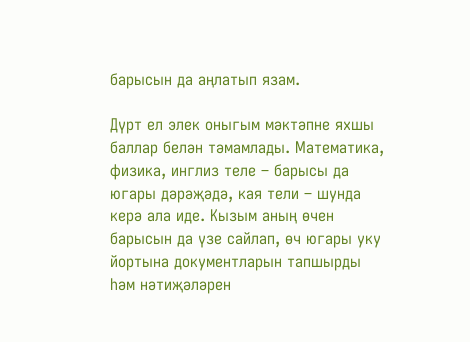барысын да аңлатып язам.

Дүрт ел элек оныгым мәктәпне яхшы баллар белән тәмамлады. Математика, физика, инглиз теле – барысы да югары дәрәҗәдә, кая тели – шунда керә ала иде. Кызым аның өчен барысын да үзе сайлап, өч югары уку йортына документларын тапшырды һәм нәтиҗәләрен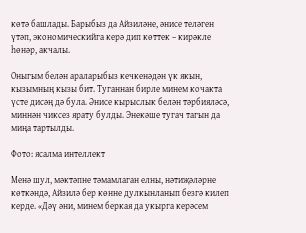көтә башлады. Барыбыз да Айзиләне, әнисе теләген үтәп, экономическийга керә дип көттек – кирәкле һөнәр, акчалы.

Оныгым белән араларыбыз кечкенәдән үк якын, кызымның кызы бит. Туганнан бирле минем кочакта үсте дисәң дә була. Әнисе кырыслык белән тәрбияләсә, миннән чиксез ярату булды. Энекәше тугач тагын да миңа тартылды.

Фото: ясалма интеллект

Менә шул, мәктәпне тәмамлаган елны, нәтиҗәләрне көткәндә, Айзилә бер көнне дулкынланып безгә килеп керде. «Дәү әни, минем беркая да укырга керәсем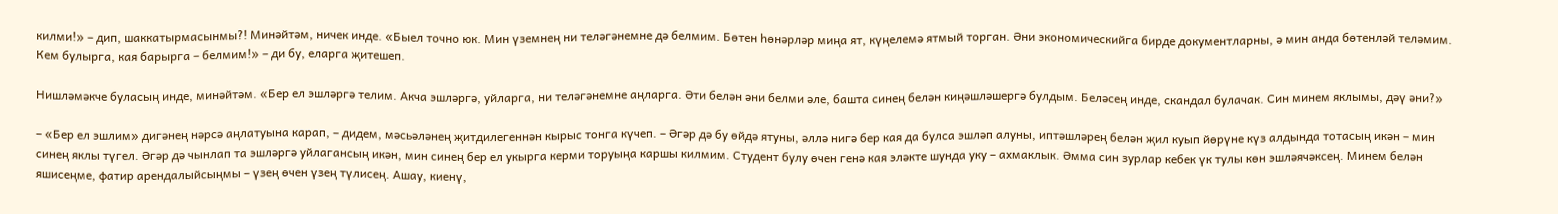килми!» – дип, шаккатырмасынмы?! Минәйтәм, ничек инде. «Быел точно юк. Мин үземнең ни теләгәнемне дә белмим. Бөтен һөнәрләр миңа ят, күңелемә ятмый торган. Әни экономическийга бирде документларны, ә мин анда бөтенләй теләмим. Кем булырга, кая барырга – белмим!» – ди бу, еларга җитешеп.

Нишләмәкче буласың инде, минәйтәм. «Бер ел эшләргә телим. Акча эшләргә, уйларга, ни теләгәнемне аңларга. Әти белән әни белми әле, башта синең белән киңәшләшергә булдым. Беләсең инде, скандал булачак. Син минем яклымы, дәү әни?»

– «Бер ел эшлим» дигәнең нәрсә аңлатуына карап, – дидем, мәсьәләнең җитдилегеннән кырыс тонга күчеп. – Әгәр дә бу өйдә ятуны, әллә нигә бер кая да булса эшләп алуны, иптәшләрең белән җил куып йөрүне күз алдында тотасың икән – мин синең яклы түгел. Әгәр дә чынлап та эшләргә уйлагансың икән, мин синең бер ел укырга керми торуыңа каршы килмим. Студент булу өчен генә кая эләкте шунда уку – ахмаклык. Әмма син зурлар кебек үк тулы көн эшләячәксең. Минем белән яшисеңме, фатир арендалыйсыңмы – үзең өчен үзең түлисең. Ашау, киенү,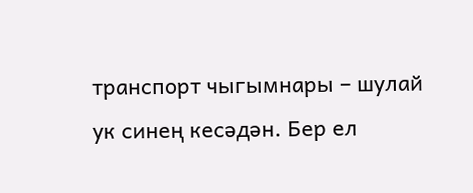транспорт чыгымнары – шулай ук синең кесәдән. Бер ел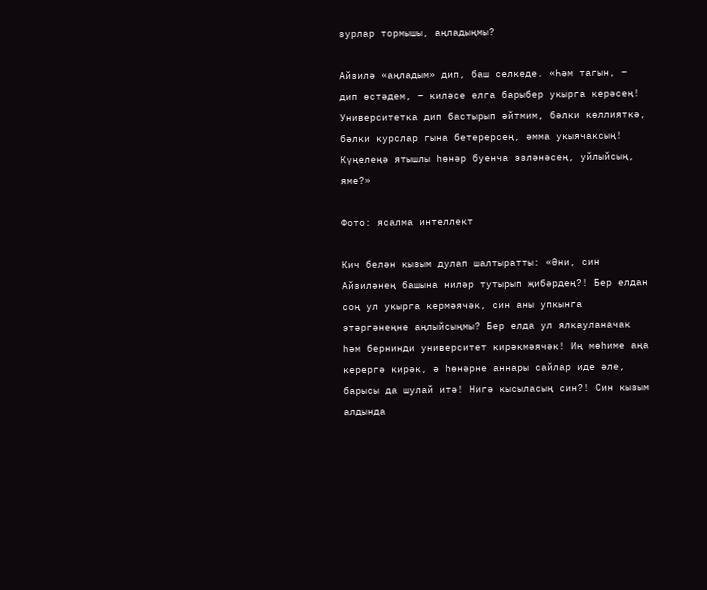зурлар тормышы, аңладыңмы?

Айзилә «аңладым» дип, баш селкеде. «Һәм тагын, – дип өстәдем, – киләсе елга барыбер укырга керәсең! Университетка дип бастырып әйтмим, бәлки көллияткә, бәлки курслар гына бетерерсең, әмма укыячаксың! Күңелеңә ятышлы һөнәр буенча эзләнәсең, уйлыйсың, яме?»

Фото: ясалма интеллект

Кич белән кызым дулап шалтыратты: «Әни, син Айзиләнең башына ниләр тутырып җибәрдең?! Бер елдан соң ул укырга кермәячәк, син аны упкынга этәргәнеңне аңлыйсыңмы? Бер елда ул ялкауланачак һәм бернинди университет кирәкмәячәк! Иң мөһиме аңа керергә кирәк, ә һөнәрне аннары сайлар иде әле, барысы да шулай итә! Нигә кысыласың син?! Син кызым алдында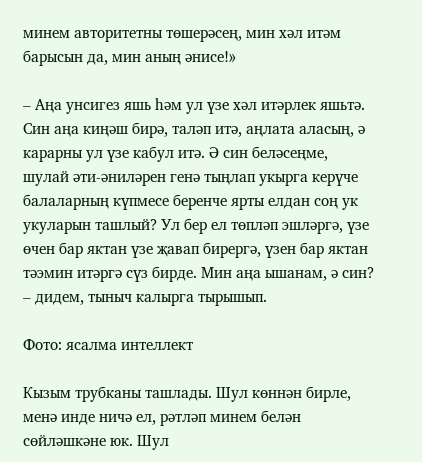минем авторитетны төшерәсең, мин хәл итәм барысын да, мин аның әнисе!»

– Аңа унсигез яшь һәм ул үзе хәл итәрлек яшьтә. Син аңа киңәш бирә, таләп итә, аңлата аласың, ә карарны ул үзе кабул итә. Ә син беләсеңме, шулай әти-әниләрен генә тыңлап укырга керүче балаларның күпмесе беренче ярты елдан соң ук укуларын ташлый? Ул бер ел төпләп эшләргә, үзе өчен бар яктан үзе җавап бирергә, үзен бар яктан тәэмин итәргә сүз бирде. Мин аңа ышанам, ә син? – дидем, тыныч калырга тырышып.

Фото: ясалма интеллект

Кызым трубканы ташлады. Шул көннән бирле, менә инде ничә ел, рәтләп минем белән сөйләшкәне юк. Шул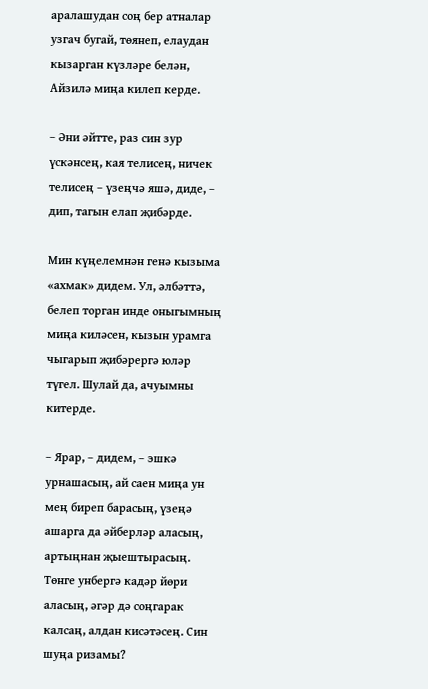аралашудан соң бер атналар узгач бугай, төянеп, елаудан кызарган күзләре белән, Айзилә миңа килеп керде.

– Әни әйтте, раз син зур үскәнсең, кая телисең, ничек телисең – үзеңчә яшә, диде, – дип, тагын елап җибәрде.

Мин күңелемнән генә кызыма «ахмак» дидем. Ул, әлбәттә, белеп торган инде оныгымның миңа киләсен, кызын урамга чыгарып җибәрергә юләр түгел. Шулай да, ачуымны китерде.

– Ярар, – дидем, – эшкә урнашасың, ай саен миңа ун мең биреп барасың, үзеңә ашарга да әйберләр аласың, артыңнан җыештырасың. Төнге унбергә кадәр йөри аласың, әгәр дә соңгарак калсаң, алдан кисәтәсең. Син шуңа ризамы?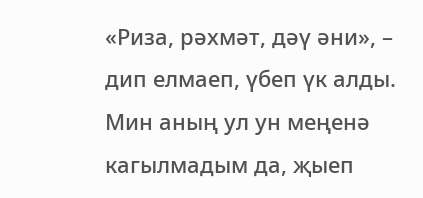«Риза, рәхмәт, дәү әни», – дип елмаеп, үбеп үк алды. Мин аның ул ун меңенә кагылмадым да, җыеп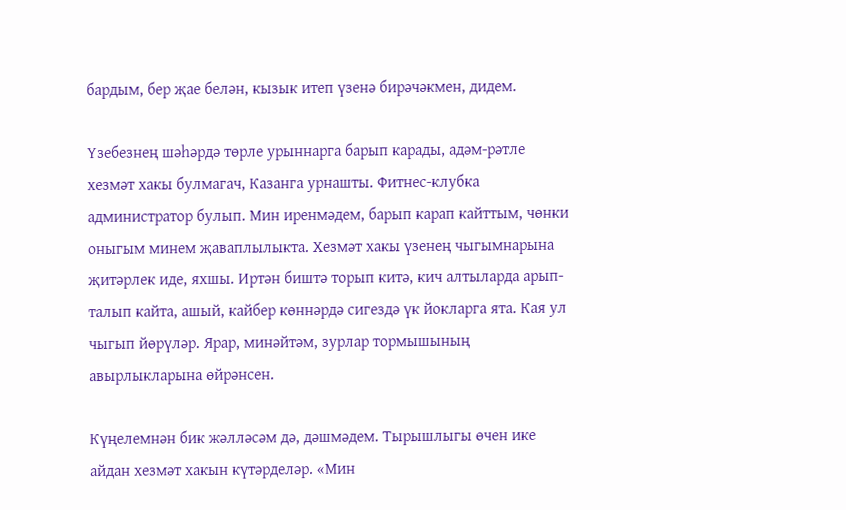бардым, бер җае белән, кызык итеп үзенә бирәчәкмен, дидем.

Үзебезнең шәһәрдә төрле урыннарга барып карады, адәм-рәтле хезмәт хакы булмагач, Казанга урнашты. Фитнес-клубка администратор булып. Мин иренмәдем, барып карап кайттым, чөнки оныгым минем җаваплылыкта. Хезмәт хакы үзенең чыгымнарына җитәрлек иде, яхшы. Иртән биштә торып китә, кич алтыларда арып-талып кайта, ашый, кайбер көннәрдә сигездә үк йокларга ята. Кая ул чыгып йөрүләр. Ярар, минәйтәм, зурлар тормышының авырлыкларына өйрәнсен.

Күңелемнән бик жәлләсәм дә, дәшмәдем. Тырышлыгы өчен ике айдан хезмәт хакын күтәрделәр. «Мин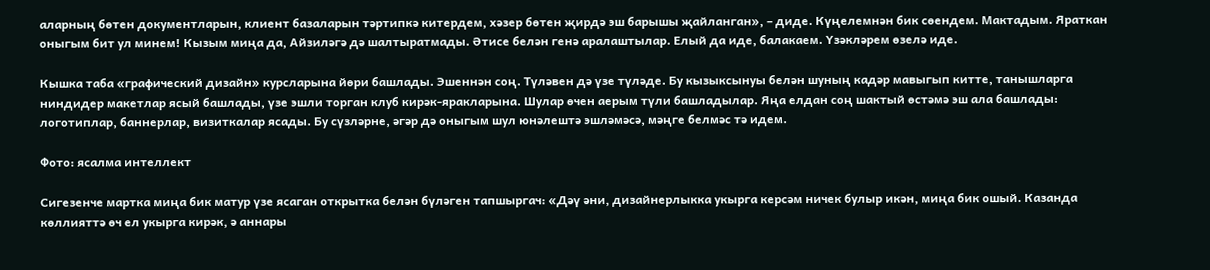аларның бөтен документларын, клиент базаларын тәртипкә китердем, хәзер бөтен җирдә эш барышы җайланган», – диде. Күңелемнән бик сөендем. Мактадым. Яраткан оныгым бит ул минем! Кызым миңа да, Айзиләгә дә шалтыратмады. Әтисе белән генә аралаштылар. Елый да иде, балакаем. Үзәкләрем өзелә иде.

Кышка таба «графический дизайн» курсларына йөри башлады. Эшеннән соң. Түләвен дә үзе түләде. Бу кызыксынуы белән шуның кадәр мавыгып китте, танышларга ниндидер макетлар ясый башлады, үзе эшли торган клуб кирәк-яракларына. Шулар өчен аерым түли башладылар. Яңа елдан соң шактый өстәмә эш ала башлады: логотиплар, баннерлар, визиткалар ясады. Бу сүзләрне, әгәр дә оныгым шул юнәлештә эшләмәсә, мәңге белмәс тә идем.

Фото: ясалма интеллект

Сигезенче мартка миңа бик матур үзе ясаган открытка белән бүләген тапшыргач: «Дәү әни, дизайнерлыкка укырга керсәм ничек булыр икән, миңа бик ошый. Казанда көллияттә өч ел укырга кирәк, ә аннары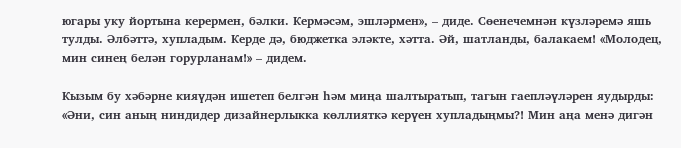югары уку йортына керермен, бәлки. Кермәсәм, эшләрмен», – диде. Сөенечемнән күзләремә яшь тулды. Әлбәттә, хупладым. Керде дә, бюджетка эләкте, хәтта. Әй, шатланды, балакаем! «Молодец, мин синең белән горурланам!» – дидем.

Кызым бу хәбәрне кияүдән ишетеп белгән һәм миңа шалтыратып, тагын гаепләүләрен яудырды: «Әни, син аның ниндидер дизайнерлыкка көллияткә керүен хупладыңмы?! Мин аңа менә дигән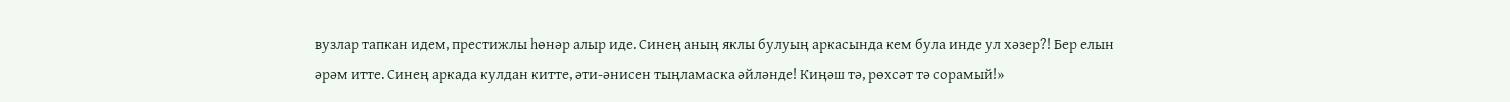вузлар тапкан идем, престижлы һөнәр алыр иде. Синең аның яклы булуың аркасында кем була инде ул хәзер?! Бер елын әрәм итте. Синең аркада кулдан китте, әти-әнисен тыңламаска әйләнде! Киңәш тә, рөхсәт тә сорамый!»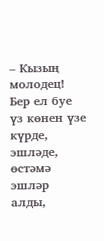– Кызың молодец! Бер ел буе үз көнен үзе күрде, эшләде, өстәмә эшләр алды,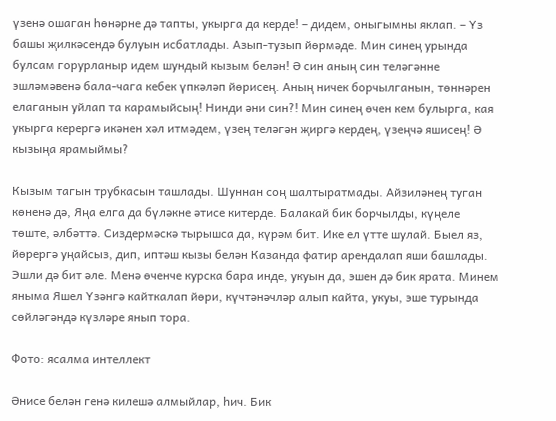үзенә ошаган һөнәрне дә тапты, укырга да керде! – дидем, оныгымны яклап. – Үз башы җилкәсендә булуын исбатлады. Азып-тузып йөрмәде. Мин синең урында булсам горурланыр идем шундый кызым белән! Ә син аның син теләгәнне эшләмәвенә бала-чага кебек үпкәләп йөрисең. Аның ничек борчылганын, төннәрен елаганын уйлап та карамыйсың! Нинди әни син?! Мин синең өчен кем булырга, кая укырга керергә икәнен хәл итмәдем, үзең теләгән җиргә кердең, үзеңчә яшисең! Ә кызыңа ярамыймы?

Кызым тагын трубкасын ташлады. Шуннан соң шалтыратмады. Айзиләнең туган көненә дә, Яңа елга да бүләкне әтисе китерде. Балакай бик борчылды, күңеле төште, әлбәттә. Сиздермәскә тырышса да, күрәм бит. Ике ел үтте шулай. Быел яз, йөрергә уңайсыз, дип, иптәш кызы белән Казанда фатир арендалап яши башлады. Эшли дә бит әле. Менә өченче курска бара инде, укуын да, эшен дә бик ярата. Минем яныма Яшел Үзәнгә кайткалап йөри, күчтәнәчләр алып кайта, укуы, эше турында сөйләгәндә күзләре янып тора.

Фото: ясалма интеллект

Әнисе белән генә килешә алмыйлар, һич. Бик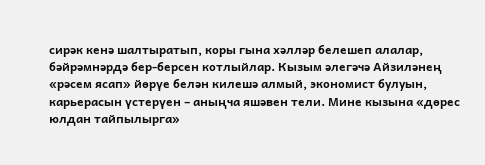сирәк кенә шалтыратып, коры гына хәлләр белешеп алалар, бәйрәмнәрдә бер-берсен котлыйлар. Кызым әлегәчә Айзиләнең «рәсем ясап» йөрүе белән килешә алмый, экономист булуын, карьерасын үстерүен – аныңча яшәвен тели. Мине кызына «дөрес юлдан тайпылырга»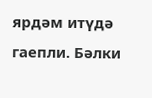ярдәм итүдә гаепли. Бәлки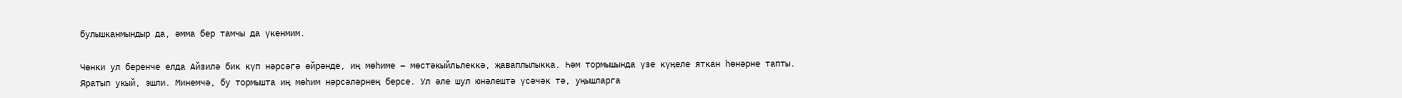булышканмындыр да, әмма бер тамчы да үкенмим.

Чөнки ул беренче елда Айзилә бик күп нәрсәгә өйрәнде, иң мөһиме – мөстәкыйльлеккә, җаваплылыкка. Һәм тормышында үзе күңеле яткан һөнәрне тапты. Яратып укый, эшли. Минемчә, бу тормышта иң мөһим нәрсәләрнең берсе. Ул әле шул юнәлештә үсәчәк тә, уңышларга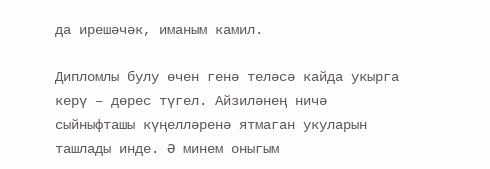да ирешәчәк, иманым камил.

Дипломлы булу өчен генә теләсә кайда укырга керү – дөрес түгел. Айзиләнең ничә сыйныфташы күңелләренә ятмаган укуларын ташлады инде. Ә минем оныгым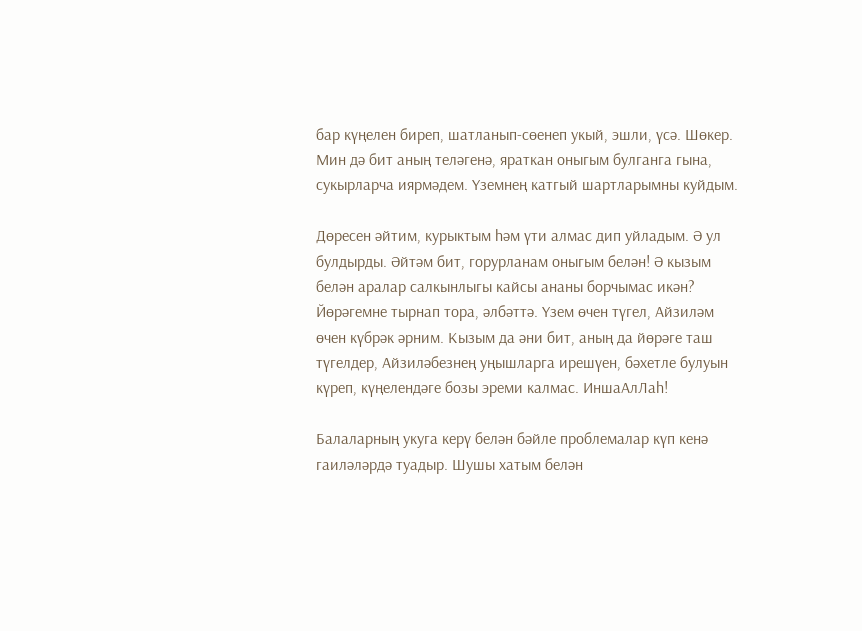бар күңелен биреп, шатланып-сөенеп укый, эшли, үсә. Шөкер. Мин дә бит аның теләгенә, яраткан оныгым булганга гына, сукырларча иярмәдем. Үземнең катгый шартларымны куйдым.

Дөресен әйтим, курыктым һәм үти алмас дип уйладым. Ә ул булдырды. Әйтәм бит, горурланам оныгым белән! Ә кызым белән аралар салкынлыгы кайсы ананы борчымас икән? Йөрәгемне тырнап тора, әлбәттә. Үзем өчен түгел, Айзиләм өчен күбрәк әрним. Кызым да әни бит, аның да йөрәге таш түгелдер, Айзиләбезнең уңышларга ирешүен, бәхетле булуын күреп, күңелендәге бозы эреми калмас. ИншаАлЛаһ!

Балаларның укуга керү белән бәйле проблемалар күп кенә гаиләләрдә туадыр. Шушы хатым белән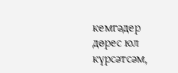кемгәдер дөрес юл күрсәтсәм,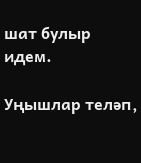шат булыр идем.

Уңышлар теләп,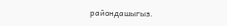райондашыгыз.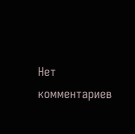Нет комментариев